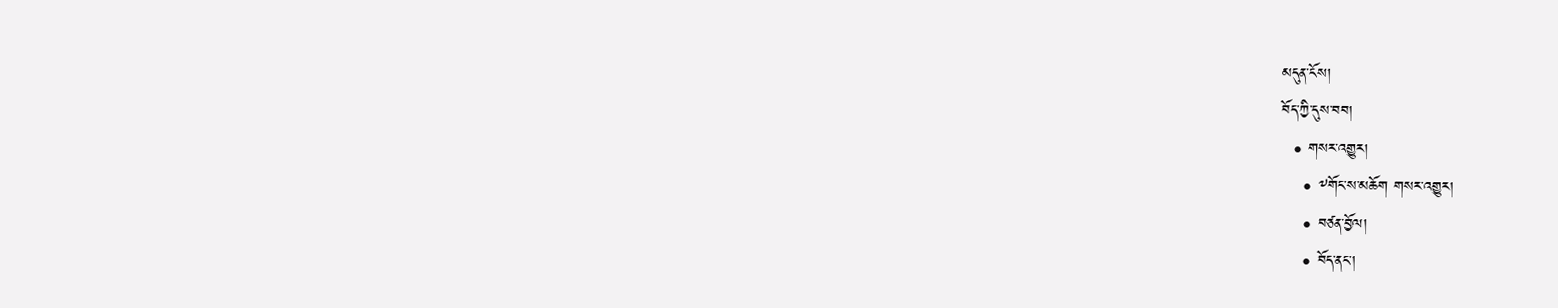མདུན་ངོས།
བོད་ཀྱི་དུས་བབ།
  • གསར་འགྱུར།
    • ༸གོང་ས་མཆོག གསར་འགྱུར།
    • བཙན་བྱོལ།
    • བོད་ནང་།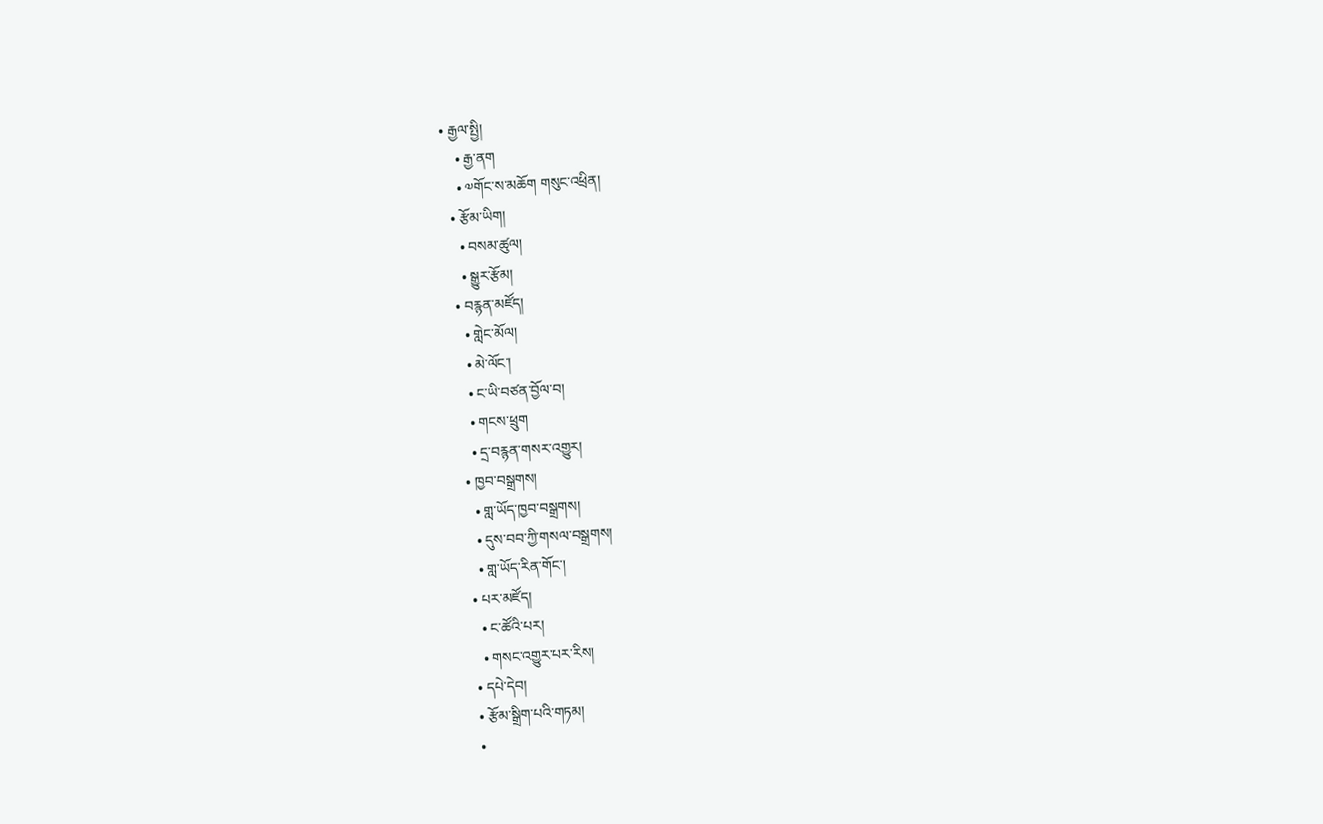• རྒྱལ་སྤྱི།
    • རྒྱ་ནག
    • ༧གོང་ས་མཆོག གསུང་འཕྲིན།
  • རྩོམ་ཡིག།
    • བསམ་ཚུལ།
    • སྒྱུར་རྩོམ།
  • བརྙན་མཛོད།
    • གླེང་མོལ།
    • མེ་ལོང་།
    • ང་ཡི་བཙན་བྱོལ་བ།
    • གངས་ཕྲུག
    • དྲ་བརྙན་གསར་འགྱུར།
  • ཁྱབ་བསྒྲགས།
    • གླ་ཡོད་ཁྱབ་བསྒྲགས།
    • དུས་བབ་ཀྱི་གསལ་བསྒྲགས།
    • གླ་ཡོད་རིན་གོང་།
  • པར་མཛོད།
    • ང་ཚོའི་པར།
    • གསང་འགྱུར་པར་རིས།
  • དཔེ་དེབ།
  • རྩོམ་སྒྲིག་པའི་གཏམ།
  •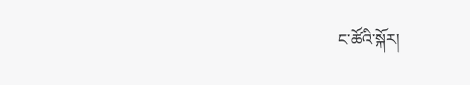ང་ཚོའི་སྐོར།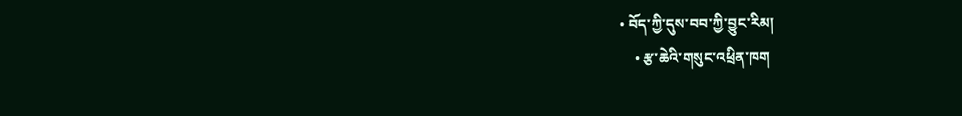• བོད་ཀྱི་དུས་བབ་ཀྱི་བྱུང་རིམ།
    • རྩ་ཆེའི་གསུང་འཕྲིན་ཁག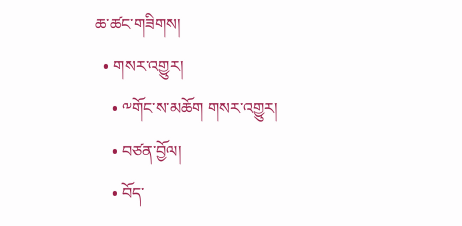ཆ་ཚང་གཟིགས།
  • གསར་འགྱུར།
    • ༸གོང་ས་མཆོག གསར་འགྱུར།
    • བཙན་བྱོལ།
    • བོད་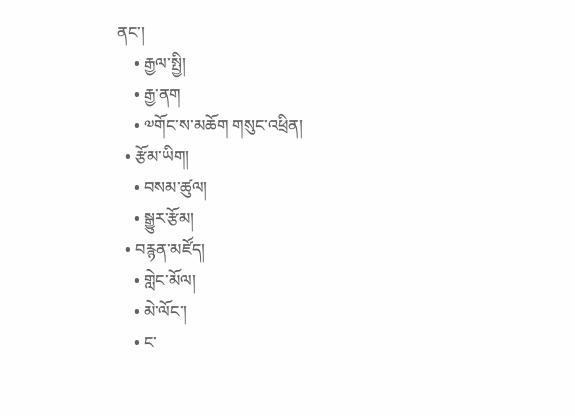ནང་།
    • རྒྱལ་སྤྱི།
    • རྒྱ་ནག
    • ༧གོང་ས་མཆོག གསུང་འཕྲིན།
  • རྩོམ་ཡིག།
    • བསམ་ཚུལ།
    • སྒྱུར་རྩོམ།
  • བརྙན་མཛོད།
    • གླེང་མོལ།
    • མེ་ལོང་།
    • ང་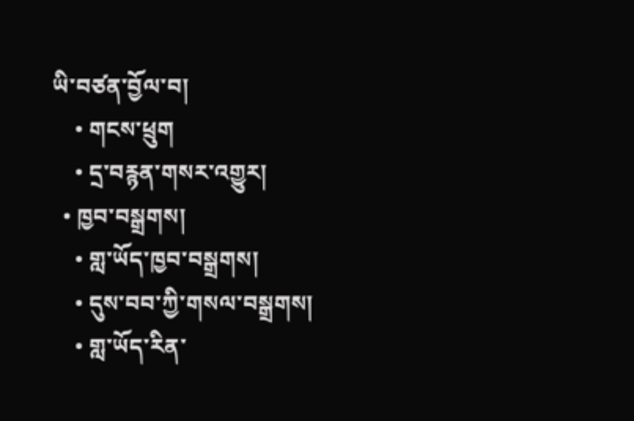ཡི་བཙན་བྱོལ་བ།
    • གངས་ཕྲུག
    • དྲ་བརྙན་གསར་འགྱུར།
  • ཁྱབ་བསྒྲགས།
    • གླ་ཡོད་ཁྱབ་བསྒྲགས།
    • དུས་བབ་ཀྱི་གསལ་བསྒྲགས།
    • གླ་ཡོད་རིན་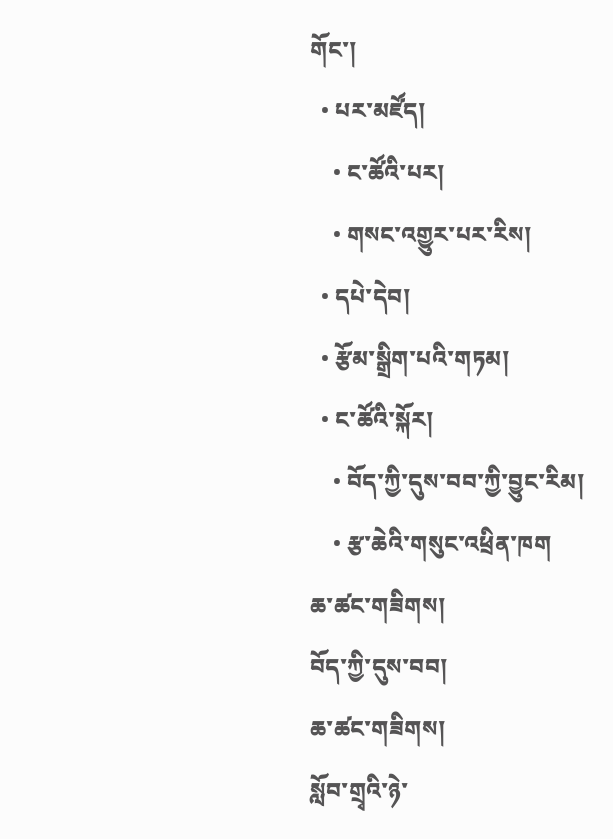གོང་།
  • པར་མཛོད།
    • ང་ཚོའི་པར།
    • གསང་འགྱུར་པར་རིས།
  • དཔེ་དེབ།
  • རྩོམ་སྒྲིག་པའི་གཏམ།
  • ང་ཚོའི་སྐོར།
    • བོད་ཀྱི་དུས་བབ་ཀྱི་བྱུང་རིམ།
    • རྩ་ཆེའི་གསུང་འཕྲིན་ཁག
ཆ་ཚང་གཟིགས།
བོད་ཀྱི་དུས་བབ།
ཆ་ཚང་གཟིགས།
སློབ་གྲྭའི་ཉེ་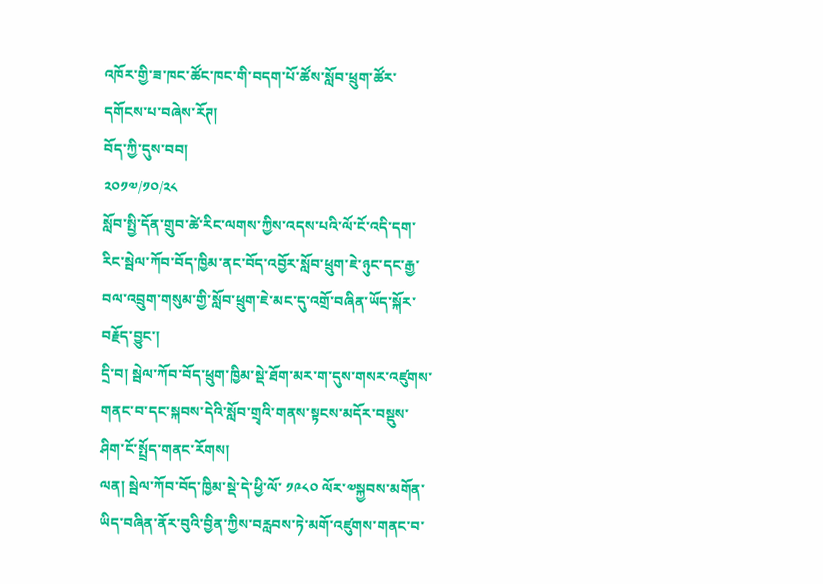འཁོར་གྱི་ཟ་ཁང་ཚོང་ཁང་གི་བདག་པོ་ཚོས་སློབ་ཕྲུག་ཚོར་དགོངས་པ་བཞེས་རོཊ།
བོད་ཀྱི་དུས་བབ།
༢༠༡༧/༡༠/༢༨
སློབ་སྤྱི་དོན་གྲུབ་ཚེ་རིང་ལགས་ཀྱིས་འདས་པའི་ལོ་ངོ་འདི་དག་རིང་སྦེལ་ཀོབ་བོད་ཁྱིམ་ནང་བོད་འབྱོར་སློབ་ཕྲུག་ཇེ་ཉུང་དང་རྒྱ་བལ་འབྲུག་གསུམ་གྱི་སློབ་ཕྲུག་ཇེ་མང་དུ་འགྲོ་བཞིན་ཡོད་སྐོར་བརྗོད་བྱུང་།
དྲི་བ། སྦེལ་ཀོབ་བོད་ཕྲུག་ཁྱིམ་སྡེ་ཐོག་མར་ག་དུས་གསར་འཛུགས་གནང་བ་དང་སྐབས་དེའི་སློབ་གྲྭའི་གནས་སྟངས་མདོར་བསྡུས་ཤིག་ངོ་སྤྲོད་གནང་རོགས།
ལན། སྦེལ་ཀོབ་བོད་ཁྱིམ་སྡེ་དེ་ཕྱི་ལོ་ ༡༩༨༠ ལོར་༧སྐྱབས་མགོན་ཡིད་བཞིན་ནོར་བུའི་བྱིན་ཀྱིས་བརླབས་ཏེ་མགོ་འཛུགས་གནང་བ་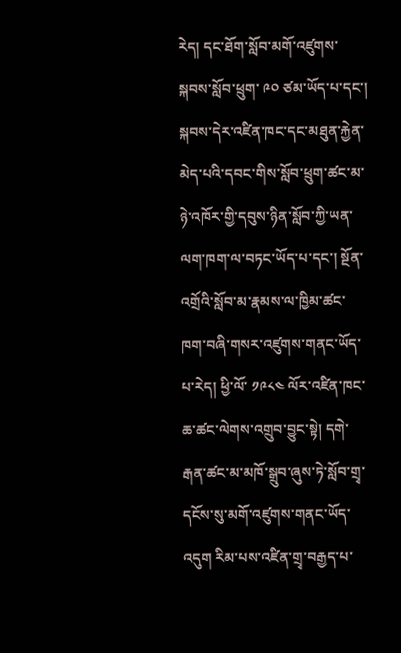རེད། དང་ཐོག་སློབ་མགོ་འཛུགས་སྐབས་སློབ་ཕྲུག་ ༩༠ ཙམ་ཡོད་པ་དང་། སྐབས་དེར་འཛིན་ཁང་དང་མཐུན་རྐྱེན་མེད་པའི་དབང་གིས་སློབ་ཕྲུག་ཚང་མ་ཉེ་འཁོར་གྱི་དབུས་ཉིན་སློབ་ཀྱི་ཡན་ལག་ཁག་ལ་བཏང་ཡོད་པ་དང་། སྔོན་འགྲོའི་སློབ་མ་རྣམས་ལ་ཁྱིམ་ཚང་ཁག་བཞི་གསར་འཛུགས་གནང་ཡོད་པ་རེད། ཕྱི་ལོ་ ༡༩༨༤ ལོར་འཛིན་ཁང་ཆ་ཚང་ལེགས་འགྲུབ་བྱུང་སྟེ། དགེ་རྒན་ཚང་མ་མཁོ་སྒྲུབ་ཞུས་ཏེ་སློབ་གྲྭ་དངོས་སུ་མགོ་འཛུགས་གནང་ཡོད་འདུག རིམ་པས་འཛིན་གྲྭ་བརྒྱད་པ་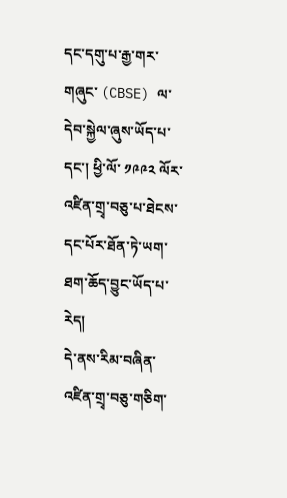དང་དགུ་པ་རྒྱ་གར་གཞུང་ (CBSE) ལ་དེབ་སྐྱེལ་ཞུས་ཡོད་པ་དང་། ཕྱི་ལོ་ ༡༩༩༢ ལོར་འཛིན་གྲྭ་བཅུ་པ་ཐེངས་དང་པོར་ཐོན་ཏེ་ཡག་ཐག་ཆོད་བྱུང་ཡོད་པ་རེད།
དེ་ནས་རིམ་བཞིན་འཛིན་གྲྭ་བཅུ་གཅིག་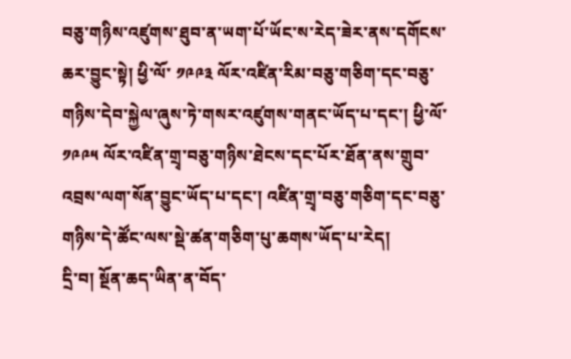བཅུ་གཉིས་འཛུགས་ཐུབ་ན་ཡག་པོ་ཡོང་ས་རེད་ཟེར་ནས་དགོངས་ཆར་བྱུང་སྟེ། ཕྱི་ལོ་ ༡༩༩༣ ལོར་འཛིན་རིམ་བཅུ་གཅིག་དང་བཅུ་གཉིས་དེབ་སྐྱེལ་ཞུས་ཏེ་གསར་འཛུགས་གནང་ཡོད་པ་དང་། ཕྱི་ལོ་ ༡༩༩༥ ལོར་འཛིན་གྲྭ་བཅུ་གཉིས་ཐེངས་དང་པོར་ཐོན་ནས་གྲུབ་འབྲས་ལག་སོན་བྱུང་ཡོད་པ་དང་། འཛིན་གྲྭ་བཅུ་གཅིག་དང་བཅུ་གཉིས་དེ་ཚོང་ལས་སྡེ་ཚན་གཅིག་པུ་ཆགས་ཡོད་པ་རེད།
དྲི་བ། སྔོན་ཆད་ཡིན་ན་བོད་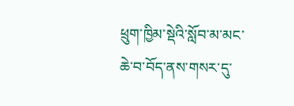ཕྲུག་ཁྱིམ་སྡེའི་སློབ་མ་མང་ཆེ་བ་བོད་ནས་གསར་དུ་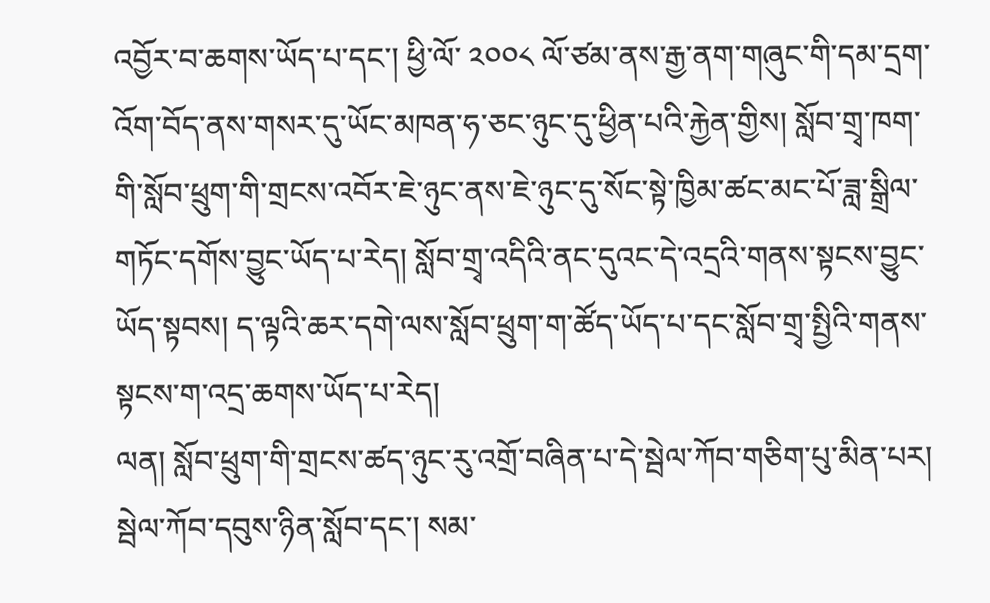འབྱོར་བ་ཆགས་ཡོད་པ་དང་། ཕྱི་ལོ་ ༢༠༠༨ ལོ་ཙམ་ནས་རྒྱ་ནག་གཞུང་གི་དམ་དྲག་འོག་བོད་ནས་གསར་དུ་ཡོང་མཁན་ཧ་ཅང་ཉུང་དུ་ཕྱིན་པའི་རྐྱེན་གྱིས། སློབ་གྲྭ་ཁག་གི་སློབ་ཕྲུག་གི་གྲངས་འབོར་ཇེ་ཉུང་ནས་ཇེ་ཉུང་དུ་སོང་སྟེ་ཁྱིམ་ཚང་མང་པོ་ཟླ་སྒྲིལ་གཏོང་དགོས་བྱུང་ཡོད་པ་རེད། སློབ་གྲྭ་འདིའི་ནང་དུའང་དེ་འདྲའི་གནས་སྟངས་བྱུང་ཡོད་སྟབས། ད་ལྟའི་ཆར་དགེ་ལས་སློབ་ཕྲུག་ག་ཚོད་ཡོད་པ་དང་སློབ་གྲྭ་སྤྱིའི་གནས་སྟངས་ག་འདྲ་ཆགས་ཡོད་པ་རེད།
ལན། སློབ་ཕྲུག་གི་གྲངས་ཚད་ཉུང་རུ་འགྲོ་བཞིན་པ་དེ་སྦེལ་ཀོབ་གཅིག་པུ་མིན་པར། སྦེལ་ཀོབ་དབུས་ཉིན་སློབ་དང་། སམ་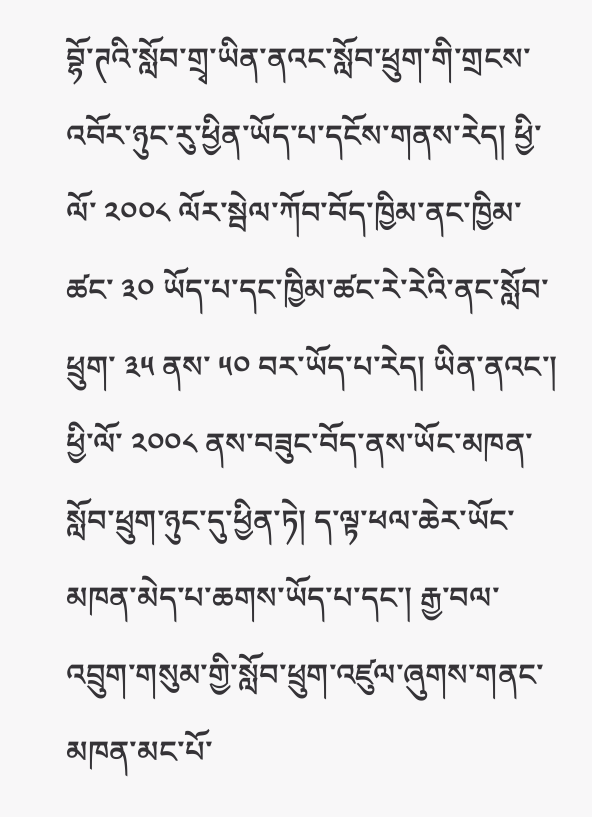བྷོ་ཊའི་སློབ་གྲྭ་ཡིན་ནའང་སློབ་ཕྲུག་གི་གྲངས་འབོར་ཉུང་རུ་ཕྱིན་ཡོད་པ་དངོས་གནས་རེད། ཕྱི་ལོ་ ༢༠༠༨ ལོར་སྦེལ་ཀོབ་བོད་ཁྱིམ་ནང་ཁྱིམ་ཚང་ ༣༠ ཡོད་པ་དང་ཁྱིམ་ཚང་རེ་རེའི་ནང་སློབ་ཕྲུག་ ༣༥ ནས་ ༥༠ བར་ཡོད་པ་རེད། ཡིན་ནའང་། ཕྱི་ལོ་ ༢༠༠༨ ནས་བཟུང་བོད་ནས་ཡོང་མཁན་སློབ་ཕྲུག་ཉུང་དུ་ཕྱིན་ཏེ། ད་ལྟ་ཕལ་ཆེར་ཡོང་མཁན་མེད་པ་ཆགས་ཡོད་པ་དང་། རྒྱ་བལ་འབྲུག་གསུམ་གྱི་སློབ་ཕྲུག་འཛུལ་ཞུགས་གནང་མཁན་མང་པོ་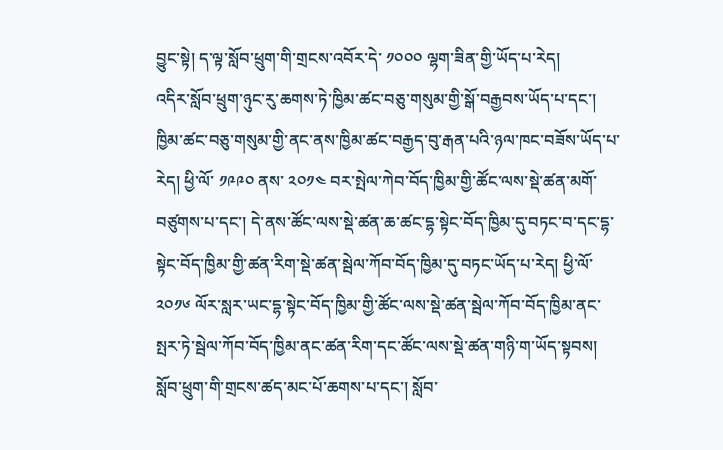བྱུང་སྟེ། ད་ལྟ་སློབ་ཕྲུག་གི་གྲངས་འབོར་དེ་ ༡༠༠༠ ལྷག་ཟིན་གྱི་ཡོད་པ་རེད།
འདིར་སློབ་ཕྲུག་ཉུང་རུ་ཆགས་ཏེ་ཁྱིམ་ཚང་བཅུ་གསུམ་གྱི་སྒོ་བརྒྱབས་ཡོད་པ་དང་། ཁྱིམ་ཚང་བཅུ་གསུམ་གྱི་ནང་ནས་ཁྱིམ་ཚང་བརྒྱད་བུ་རྒན་པའི་ཉལ་ཁང་བཟོས་ཡོད་པ་རེད། ཕྱི་ལོ་ ༡༩༩༠ ནས་ ༢༠༡༤ བར་སྤེལ་ཀེབ་བོད་ཁྱིམ་གྱི་ཚོང་ལས་སྡེ་ཚན་མགོ་བཙུགས་པ་དང་། དེ་ནས་ཚོང་ལས་སྡེ་ཚན་ཆ་ཚང་དྷ་སྟེང་བོད་ཁྱིམ་དུ་བཏང་བ་དང་དྷ་སྟེང་བོད་ཁྱིམ་གྱི་ཚན་རིག་སྡེ་ཚན་སྦེལ་ཀོབ་བོད་ཁྱིམ་དུ་བཏང་ཡོད་པ་རེད། ཕྱི་ལོ་ ༢༠༡༦ ལོར་སླར་ཡང་དྷ་སྟེང་བོད་ཁྱིམ་གྱི་ཚོང་ལས་སྡེ་ཚན་སྦེལ་ཀོབ་བོད་ཁྱིམ་ནང་སྤར་ཏེ་སྦེལ་ཀོབ་བོད་ཁྱིམ་ནང་ཚན་རིག་དང་ཚོང་ལས་སྡེ་ཚན་གཉི་ག་ཡོད་སྟབས། སློབ་ཕྲུག་གི་གྲངས་ཚད་མང་པོ་ཆགས་པ་དང་། སློབ་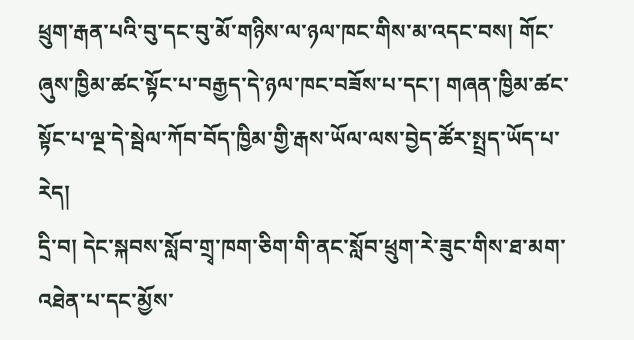ཕྲུག་རྒན་པའི་བུ་དང་བུ་མོ་གཉིས་ལ་ཉལ་ཁང་གིས་མ་འདང་བས། གོང་ཞུས་ཁྱིམ་ཚང་སྟོང་པ་བརྒྱད་དེ་ཉལ་ཁང་བཟོས་པ་དང་། གཞན་ཁྱིམ་ཚང་སྟོང་པ་ལྔ་དེ་སྦེལ་ཀོབ་བོད་ཁྱིམ་གྱི་རྒས་ཡོལ་ལས་བྱེད་ཚོར་སྤྲད་ཡོད་པ་རེད།
དྲི་བ། དེང་སྐབས་སློབ་གྲྭ་ཁག་ཅིག་གི་ནང་སློབ་ཕྲུག་རེ་ཟུང་གིས་ཐ་མག་འཐེན་པ་དང་མྱོས་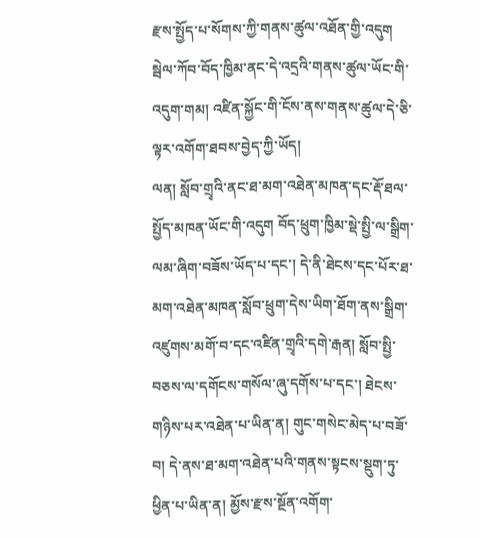རྫས་སྤྱོད་པ་སོགས་ཀྱི་གནས་ཚུལ་འཐོན་གྱི་འདུག སྦེལ་ཀོབ་བོད་ཁྱིམ་ནང་དེ་འདྲའི་གནས་ཚུལ་ཡོང་གི་འདུག་གམ། འཛིན་སྐྱོང་གི་ངོས་ནས་གནས་ཚུལ་དེ་ཅི་ལྟར་འགོག་ཐབས་བྱེད་ཀྱི་ཡོད།
ལན། སློབ་གྲྭའི་ནང་ཐ་མག་འཐེན་མཁན་དང་རྡོ་ཐལ་སྤྱོད་མཁན་ཡོང་གི་འདུག བོད་ཕྲུག་ཁྱིམ་སྡེ་སྤྱི་ལ་སྒྲིག་ལམ་ཞིག་བཟོས་ཡོད་པ་དང་། དེ་ནི་ཐེངས་དང་པོར་ཐ་མག་འཐེན་མཁན་སློབ་ཕྲུག་དེས་ཡིག་ཐོག་ནས་སྒྲིག་འཛུགས་མགོ་བ་དང་འཛིན་གྲྭའི་དགེ་རྒན། སློབ་སྤྱི་བཅས་ལ་དགོངས་གསོལ་ཞུ་དགོས་པ་དང་། ཐེངས་གཉིས་པར་འཐེན་པ་ཡིན་ན། གུང་གསེང་མེད་པ་བཟོ་བ། དེ་ནས་ཐ་མག་འཐེན་པའི་གནས་སྟངས་སྡུག་ཏུ་ཕྱིན་པ་ཡིན་ན། མྱོས་རྫས་སྔོན་འགོག་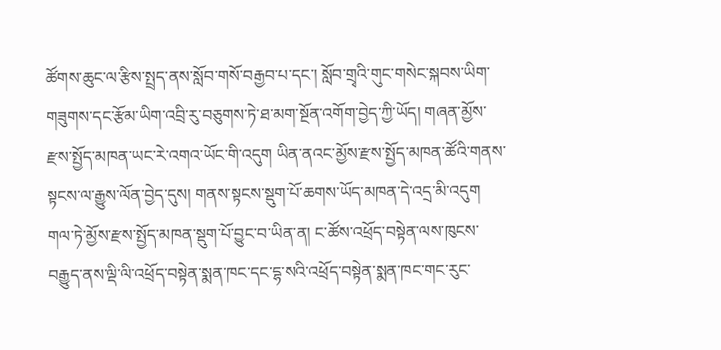ཚོགས་ཆུང་ལ་རྩིས་སྤྲད་ནས་སློབ་གསོ་བརྒྱབ་པ་དང་། སློབ་གྲྭའི་གུང་གསེང་སྐབས་ཡིག་གཟུགས་དང་རྩོམ་ཡིག་འབྲི་རུ་བཅུགས་ཏེ་ཐ་མག་སྔོན་འགོག་བྱེད་ཀྱི་ཡོད། གཞན་མྱོས་རྫས་སྤྱོད་མཁན་ཡང་རེ་འགའ་ཡོང་གི་འདུག ཡིན་ནའང་མྱོས་རྫས་སྤྱོད་མཁན་ཚོའི་གནས་སྟངས་ལ་རྒྱུས་ལོན་བྱེད་དུས། གནས་སྟངས་སྡུག་པོ་ཆགས་ཡོད་མཁན་དེ་འདྲ་མི་འདུག གལ་ཏེ་མྱོས་རྫས་སྤྱོད་མཁན་སྡུག་པོ་བྱུང་བ་ཡིན་ན། ང་ཚོས་འཕྲོད་བསྟེན་ལས་ཁུངས་བརྒྱུད་ནས་ལྡི་ལི་འཕྲོད་བསྟེན་སྨན་ཁང་དང་དྷ་སའི་འཕྲོད་བསྟེན་སྨན་ཁང་གང་རུང་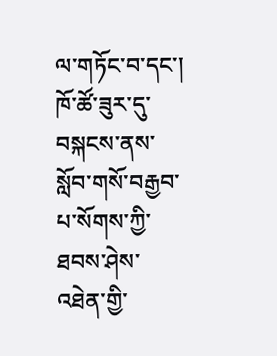ལ་གཏོང་བ་དང་། ཁོ་ཚོ་ཟུར་དུ་བསྐངས་ནས་སློབ་གསོ་བརྒྱབ་པ་སོགས་ཀྱི་ཐབས་ཤེས་འཐེན་གྱི་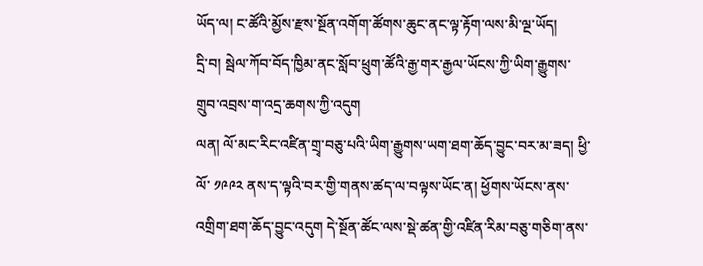ཡོད་ལ། ང་ཚོའི་མྱོས་རྫས་སྔོན་འགོག་ཚོགས་ཆུང་ནང་ལྟ་རྟོག་ལས་མི་ལྔ་ཡོད།
དྲི་བ། སྦེལ་ཀོབ་བོད་ཁྱིམ་ནང་སློབ་ཕྲུག་ཚོའི་རྒྱ་གར་རྒྱལ་ཡོངས་ཀྱི་ཡིག་རྒྱུགས་གྲུབ་འབྲས་ག་འདྲ་ཆགས་ཀྱི་འདུག
ལན། ལོ་མང་རིང་འཛིན་གྲྭ་བཅུ་པའི་ཡིག་རྒྱུགས་ཡག་ཐག་ཆོད་བྱུང་བར་མ་ཟད། ཕྱི་ལོ་ ༡༩༩༢ ནས་ད་ལྟའི་བར་གྱི་གནས་ཚད་ལ་བལྟས་ཡོང་ན། ཕྱོགས་ཡོངས་ནས་འགྲིག་ཐག་ཆོད་བྱུང་འདུག དེ་སྔོན་ཚོང་ལས་སྡེ་ཚན་གྱི་འཛིན་རིམ་བཅུ་གཅིག་ནས་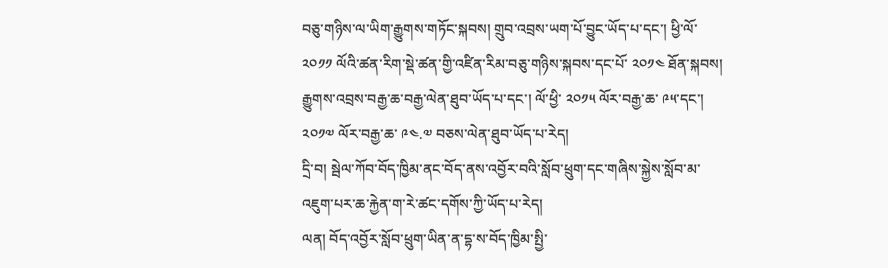བཅུ་གཉིས་ལ་ཡིག་རྒྱུགས་གཏོང་སྐབས། གྲུབ་འབྲས་ཡག་པོ་བྱུང་ཡོད་པ་དང་། ཕྱི་ལོ་ ༢༠༡༡ ལོའི་ཚན་རིག་སྡེ་ཚན་གྱི་འཛིན་རིམ་བཅུ་གཉིས་སྐབས་དང་པོ་ ༢༠༡༤ ཐོན་སྐབས། རྒྱུགས་འབྲས་བརྒྱ་ཆ་བརྒྱ་ལེན་ཐུབ་ཡོད་པ་དང་། ལོ་ཕྱི་ ༢༠༡༥ ལོར་བརྒྱ་ཆ་ ༩༥་དང་། ༢༠༡༧ ལོར་བརྒྱ་ཆ་ ༩༤.༧ བཅས་ལེན་ཐུབ་ཡོད་པ་རེད།
དྲི་བ། སྦེལ་ཀོབ་བོད་ཁྱིམ་ནང་བོད་ནས་འབྱོར་བའི་སློབ་ཕྲུག་དང་གཞིས་སྐྱེས་སློབ་མ་འཇུག་པར་ཆ་རྐྱེན་ག་རེ་ཚང་དགོས་ཀྱི་ཡོད་པ་རེད།
ལན། བོད་འབྱོར་སློབ་ཕྲུག་ཡིན་ན་དྷ་ས་བོད་ཁྱིམ་སྤྱི་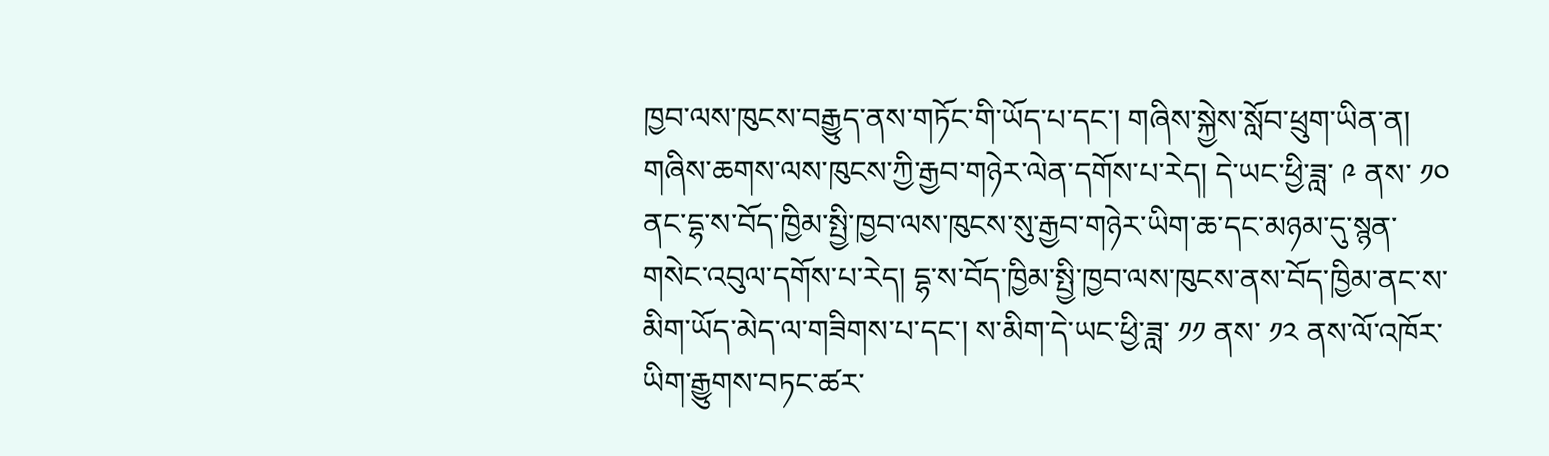ཁྱབ་ལས་ཁུངས་བརྒྱུད་ནས་གཏོང་གི་ཡོད་པ་དང་། གཞིས་སྐྱེས་སློབ་ཕྲུག་ཡིན་ན། གཞིས་ཆགས་ལས་ཁུངས་ཀྱི་རྒྱབ་གཉེར་ལེན་དགོས་པ་རེད། དེ་ཡང་ཕྱི་ཟླ་ ༩ ནས་ ༡༠ ནང་དྷ་ས་བོད་ཁྱིམ་སྤྱི་ཁྱབ་ལས་ཁུངས་སུ་རྒྱབ་གཉེར་ཡིག་ཆ་དང་མཉམ་དུ་སྙན་གསེང་འབུལ་དགོས་པ་རེད། དྷ་ས་བོད་ཁྱིམ་སྤྱི་ཁྱབ་ལས་ཁུངས་ནས་བོད་ཁྱིམ་ནང་ས་མིག་ཡོད་མེད་ལ་གཟིགས་པ་དང་། ས་མིག་དེ་ཡང་ཕྱི་ཟླ་ ༡༡ ནས་ ༡༢ ནས་ལོ་འཁོར་ཡིག་རྒྱུགས་བཏང་ཚར་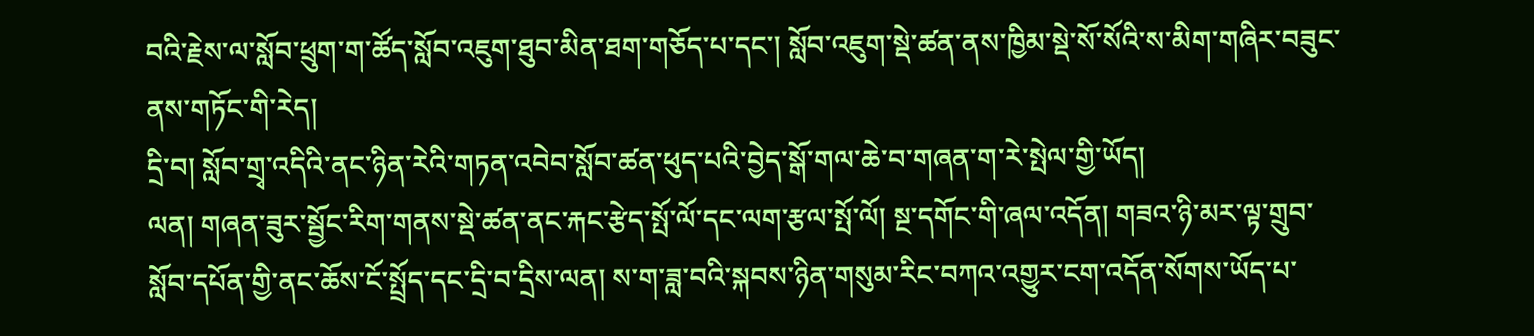བའི་རྗེས་ལ་སློབ་ཕྲུག་ག་ཚོད་སློབ་འཇུག་ཐུབ་མིན་ཐག་གཅོད་པ་དང་། སློབ་འཇུག་སྡེ་ཚན་ནས་ཁྱིམ་སྡེ་སོ་སོའི་ས་མིག་གཞིར་བཟུང་ནས་གཏོང་གི་རེད།
དྲི་བ། སློབ་གྲྭ་འདིའི་ནང་ཉིན་རེའི་གཏན་འབེབ་སློབ་ཚན་ཕུད་པའི་བྱེད་སྒོ་གལ་ཆེ་བ་གཞན་ག་རེ་སྤེལ་གྱི་ཡོད།
ལན། གཞན་ཟུར་སྦྱོང་རིག་གནས་སྡེ་ཚན་ནང་རྐང་རྩེད་སྤོ་ལོ་དང་ལག་རྩལ་སྤོ་ལོ། སྔ་དགོང་གི་ཞལ་འདོན། གཟའ་ཉི་མར་ལྟ་གྲུབ་སློབ་དཔོན་གྱི་ནང་ཆོས་ངོ་སྤྲོད་དང་དྲི་བ་དྲིས་ལན། ས་ག་ཟླ་བའི་སྐབས་ཉིན་གསུམ་རིང་བཀའ་འགྱུར་ངག་འདོན་སོགས་ཡོད་པ་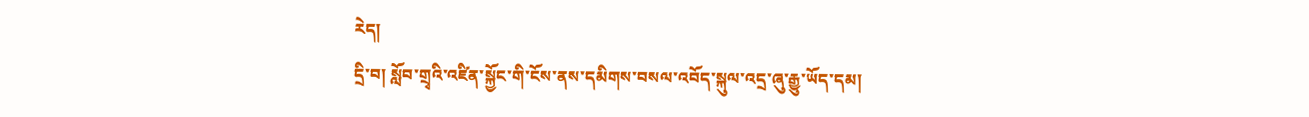རེད།
དྲི་བ། སློབ་གྲྭའི་འཛིན་སྐྱོང་གི་ངོས་ནས་དམིགས་བསལ་འབོད་སྐུལ་འདྲ་ཞུ་རྒྱུ་ཡོད་དམ།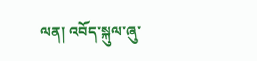ལན། འབོད་སྐུལ་ཞུ་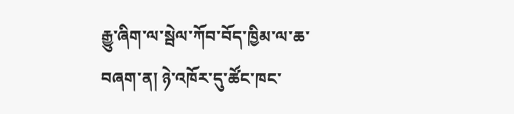རྒྱུ་ཞིག་ལ་སྦེལ་ཀོབ་བོད་ཁྱིམ་ལ་ཆ་བཞག་ན། ཉེ་འཁོར་དུ་ཚོང་ཁང་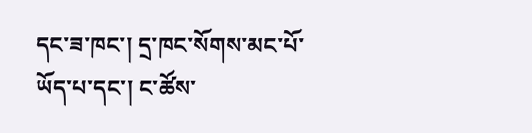དང་ཟ་ཁང་། དྲ་ཁང་སོགས་མང་པོ་ཡོད་པ་དང་། ང་ཚོས་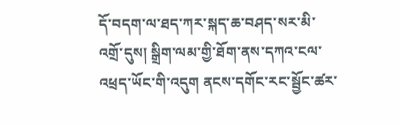དོ་བདག་ལ་ཐད་ཀར་སྐད་ཆ་བཤད་སར་མི་འགྲོ་དུས། སྒྲིག་ལམ་གྱི་ཐོག་ནས་དཀའ་ངལ་འཕྲད་ཡོང་གི་འདུག ནངས་དགོང་རང་སྦྱོང་ཚར་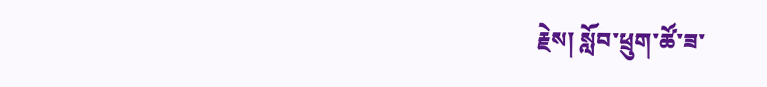རྗེས། སློབ་ཕྲུག་ཚོ་ཟ་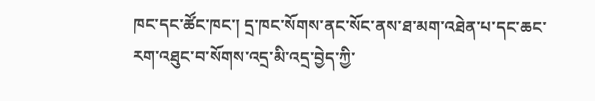ཁང་དང་ཚོང་ཁང་། དྲ་ཁང་སོགས་ནང་སོང་ནས་ཐ་མག་འཐེན་པ་དང་ཆང་རག་འཐུང་བ་སོགས་འདྲ་མི་འདྲ་བྱེད་ཀྱི་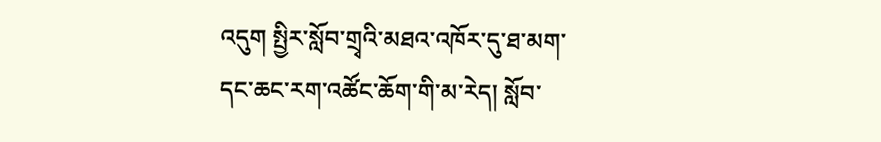འདུག སྤྱིར་སློབ་གྲྭའི་མཐའ་འཁོར་དུ་ཐ་མག་དང་ཆང་རག་འཚོང་ཆོག་གི་མ་རེད། སློབ་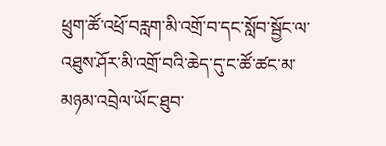ཕྲུག་ཚོ་འཕྲོ་བརླག་མི་འགྲོ་བ་དང་སློབ་སྦྱོང་ལ་འཐུས་ཤོར་མི་འགྲོ་བའི་ཆེད་དུ་ང་ཚོ་ཚང་མ་མཉམ་འབྲེལ་ཡོང་ཐུབ་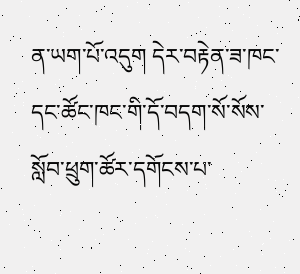ན་ཡག་པོ་འདུག དེར་བརྟེན་ཟ་ཁང་དང་ཚོང་ཁང་གི་དོ་བདག་སོ་སོས་སློབ་ཕྲུག་ཚོར་དགོངས་པ་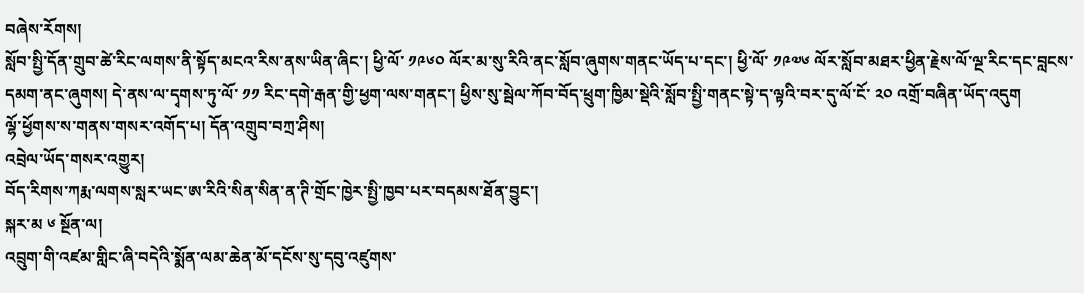བཞེས་རོགས།
སློབ་སྤྱི་དོན་གྲུབ་ཚེ་རིང་ལགས་ནི་སྟོད་མངའ་རིས་ནས་ཡིན་ཞིང་། ཕྱི་ལོ་ ༡༩༦༠ ལོར་མ་སུ་རིའི་ནང་སློབ་ཞུགས་གནང་ཡོད་པ་དང་། ཕྱི་ལོ་ ༡༩༧༦ ལོར་སློབ་མཐར་ཕྱིན་རྗེས་ལོ་ལྔ་རིང་དང་བླངས་དམག་ནང་ཞུགས། དེ་ནས་ལ་དྭགས་ཏུ་ལོ་ ༡༡ རིང་དགེ་རྒན་གྱི་ཕྱག་ལས་གནང་། ཕྱིས་སུ་སྦེལ་ཀོབ་བོད་ཕྲུག་ཁྱིམ་སྡེའི་སློབ་སྤྱི་གནང་སྟེ་ད་ལྟའི་བར་དུ་ལོ་ངོ་ ༢༠ འགྲོ་བཞིན་ཡོད་འདུག
ལྷོ་ཕྱོགས་ས་གནས་གསར་འགོད་པ། དོན་འགྲུབ་བཀྲ་ཤིས།
འབྲེལ་ཡོད་གསར་འགྱུར།
བོད་རིགས་ཀརྨ་ལགས་སླར་ཡང་ཨ་རིའི་སིན་སིན་ན་ཊི་གྲོང་ཁྱེར་སྤྱི་ཁྱབ་པར་བདམས་ཐོན་བྱུང་།
སྐར་མ ༦ སྔོན་ལ།
འབྲུག་གི་འཛམ་གླིང་ཞི་བདེའི་སྨོན་ལམ་ཆེན་མོ་དངོས་སུ་དབུ་འཛུགས་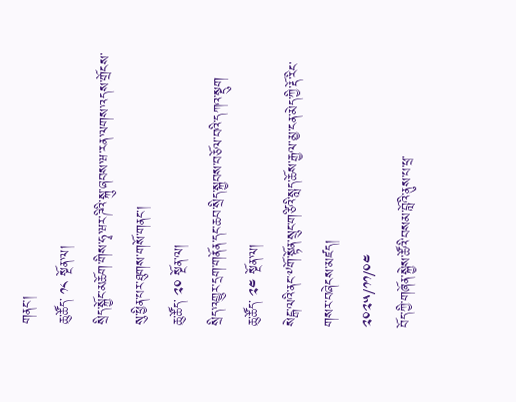གནང་།
ཆུ་ཚོད་ ༡༨ སྔོན་ལ།
སྲིད་སྐྱོང་མཆོག་གིས་ཧྭ་ཝར་ཌིའི་སྐུ་ཞབས་ཝ་རན་ལགས་འདས་གྲོངས་སུ་ཕྱིན་པར་ཐུགས་གསོ་གནང་།
ཆུ་ཚོད་ ༢༠ སྔོན་ལ།
སྲིད་འགྱུར་དྲག་གནོན་དང་ཆབ་སྲིད་སྐྱབས་བཅོལ་བའི་དཀའ་སྡུག
ཆུ་ཚོད་ ༢༤ སྔོན་ལ།
སེངྒ་ལའི་ནང་༸གོ་སྟོན་སྲུང་གཙིའི་སླད་ཆོས་རྒྱལ་མྱ་ངན་མེད་ཀྱི་རྡོ་རིང་གསར་བཞེངས་མཛད།
༢༠༢༥/༡༡/༠༤
བོད་ཀྱི་གཞོན་སྐྱེས་ཚོའི་བསམ་བློའི་ནུས་པ་ཕྲ་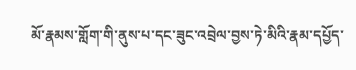མོ་རྣམས་གློག་གི་ནུས་པ་དང་ཟུང་འབྲེལ་བྱས་ཏེ་མིའི་རྣམ་དཔྱོད་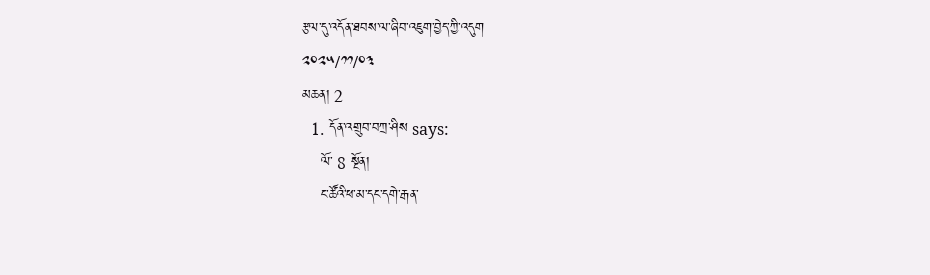རྩལ་དུ་འདོན་ཐབས་ལ་ཞིབ་འཇུག་བྱེད་ཀྱི་འདུག
༢༠༢༥/༡༡/༠༣
མཆན། 2
  1. དོན་འགྲུབ་བཀྲ་ཤིས says:
    ལོ་ 8 སྔོན།
    ང་ཚོའི་ཕ་མ་དང་དགེ་རྒན་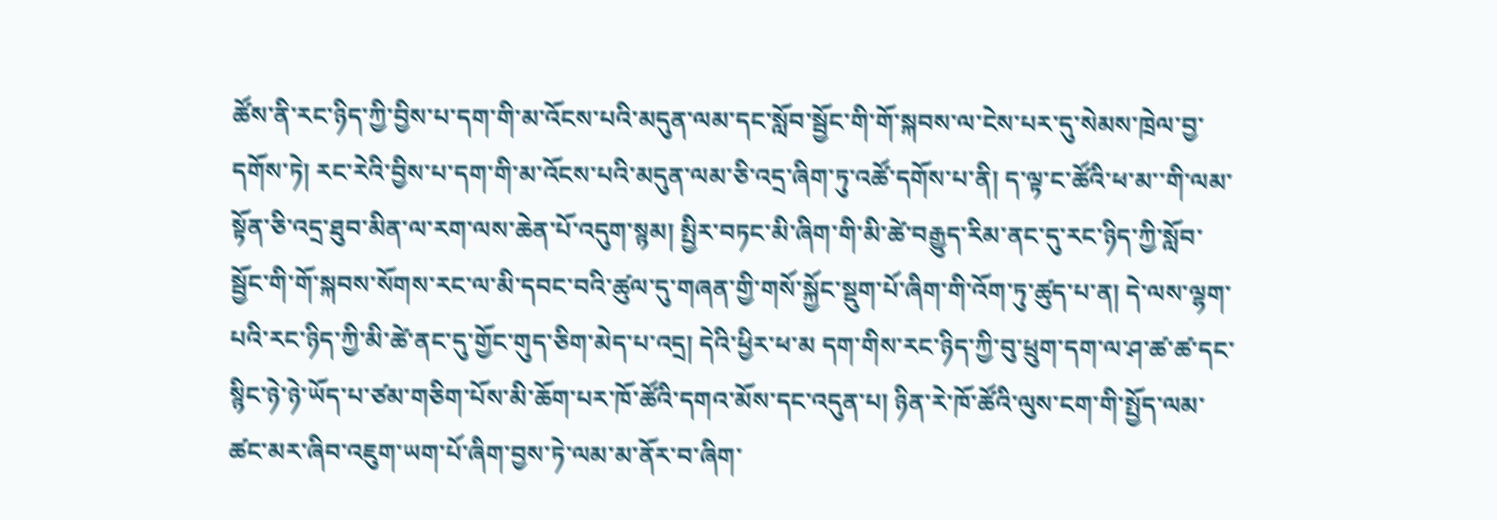ཚོས་ནི་རང་ཉིད་ཀྱི་བྱིས་པ་དག་གི་མ་འོངས་པའི་མདུན་ལམ་དང་སློབ་སྦྱོང་གི་གོ་སྐབས་ལ་ངེས་པར་དུ་སེམས་ཁྲེལ་བྱ་དགོས་ཏེ། རང་རེའི་བྱིས་པ་དག་གི་མ་འོངས་པའི་མདུན་ལམ་ཅི་འདྲ་ཞིག་ཏུ་འཚོ་དགོས་པ་ནི། ད་ལྟ་ང་ཚོའི་ཕ་མ་་གི་ལམ་སྟོན་ཅི་འདྲ་ཐུབ་མིན་ལ་རག་ལས་ཆེན་པོ་འདུག་སྙམ། སྤྱིར་བཏང་མི་ཞིག་གི་མི་ཚེ་བརྒྱུད་རིམ་ནང་དུ་རང་ཉིད་ཀྱི་སློབ་སྦྱོང་གི་གོ་སྐབས་སོགས་རང་ལ་མི་དབང་བའི་ཚུལ་དུ་གཞན་གྱི་གསོ་སྐྱོང་སྡུག་པོ་ཞིག་གི་འོག་ཏུ་ཚུད་པ་ན། དེ་ལས་ལྷག་པའི་རང་ཉིད་ཀྱི་མི་ཚེ་ནང་དུ་གྱོང་གུད་ཅིག་མེད་པ་འདྲ། དེའི་ཕྱིར་ཕ་མ དག་གིས་རང་ཉིད་ཀྱི་བུ་ཕྲུག་དག་ལ་ཤ་ཚ་ཚ་དང་སྙིང་ཉེ་ཉེ་ཡོད་པ་ཙམ་གཅིག་པོས་མི་ཆོག་པར་ཁོ་ཚོའི་དགའ་མོས་དང་འདུན་པ། ཉིན་རེ་ཁོ་ཚོའི་ལུས་ངག་གི་སྤྱོད་ལམ་ཚང་མར་ཞིབ་འཇུག་ཡག་པོ་ཞིག་བྱས་ཏེ་ལམ་མ་ནོར་བ་ཞིག་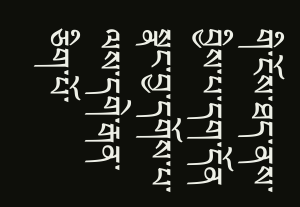གི་ངོས་ཐད་ནས་བྱིས་པ་དག་དོན སྣང་བྱ་དགོས་པ་ལས་དགེ་རྒན་ཅིག་པོ་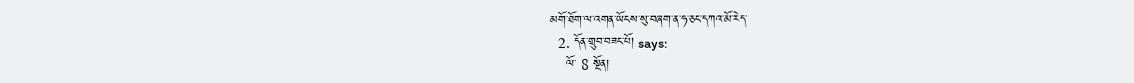མགོ་ཐོག་ལ་འགན་ཡོངས་སུ་བཞག་ན་ཧ་ཅང་དཀའ་མོ་རེད་
  2. དོན་གྲུབ་བཟང་པོ། says:
    ལོ་ 8 སྔོན།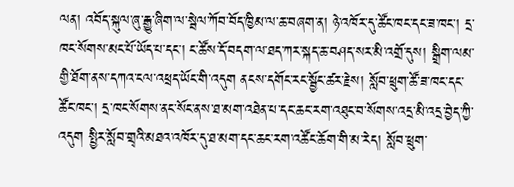ལན། འབོད་སྐུལ་ཞུ་རྒྱུ་ཞིག་ལ་སྦེལ་ཀོབ་བོད་ཁྱིམ་ལ་ཆ་བཞག་ན། ཉེ་འཁོར་དུ་ཚོང་ཁང་དང་ཟ་ཁང་། དྲ་ཁང་སོགས་མང་པོ་ཡོད་པ་དང་། ང་ཚོས་དོ་བདག་ལ་ཐད་ཀར་སྐད་ཆ་བཤད་སར་མི་འགྲོ་དུས། སྒྲིག་ལམ་གྱི་ཐོག་ནས་དཀའ་ངལ་འཕྲད་ཡོང་གི་འདུག ནངས་དགོང་རང་སྦྱོང་ཚར་རྗེས། སློབ་ཕྲུག་ཚོ་ཟ་ཁང་དང་ཚོང་ཁང་། དྲ་ཁང་སོགས་ནང་སོང་ནས་ཐ་མག་འཐེན་པ་དང་ཆང་རག་འཐུང་བ་སོགས་འདྲ་མི་འདྲ་བྱེད་ཀྱི་འདུག སྤྱིར་སློབ་གྲྭའི་མཐའ་འཁོར་དུ་ཐ་མག་དང་ཆང་རག་འཚོང་ཆོག་གི་མ་རེད། སློབ་ཕྲུག་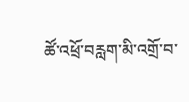ཚོ་འཕྲོ་བརླག་མི་འགྲོ་བ་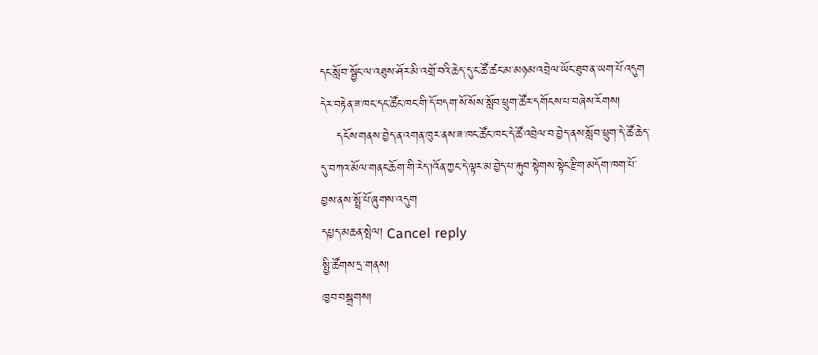དང་སློབ་སྦྱོང་ལ་འཐུས་ཤོར་མི་འགྲོ་བའི་ཆེད་དུ་ང་ཚོ་ཚང་མ་མཉམ་འབྲེལ་ཡོང་ཐུབ་ན་ཡག་པོ་འདུག དེར་བརྟེན་ཟ་ཁང་དང་ཚོང་ཁང་གི་དོ་བདག་སོ་སོས་སློབ་ཕྲུག་ཚོར་དགོངས་པ་བཞེས་རོགས།
    དངོས་གནས་བྱེད་ན་འགན་ཁུར་ནས་ཟ་ཁང་ཚོང་ཁང་དེ་ཚོ་འབྲེལ་བ་བྱེད་ནས་སློབ་ཕྲུག་དེ་ཚོ་ཆེད་དུ་བཀའ་མོལ་གནང་ཆོག་གི་རེད་།འོན་ཀྱང་དེ་ལྟར་མ་བྱེད་པ་རྐུབ་སྟེགས་སྟེང་རྫིག་མདོག་ཁག་པོ་བྱས་ནས་སྤྲོ་པོ་ཞུགས་འདུག
དཔྱད་མཆན་སྤེལ། Cancel reply
སྤྱི་ཚོགས་དྲ་གནས།
ཁྱབ་བསྒྲགས།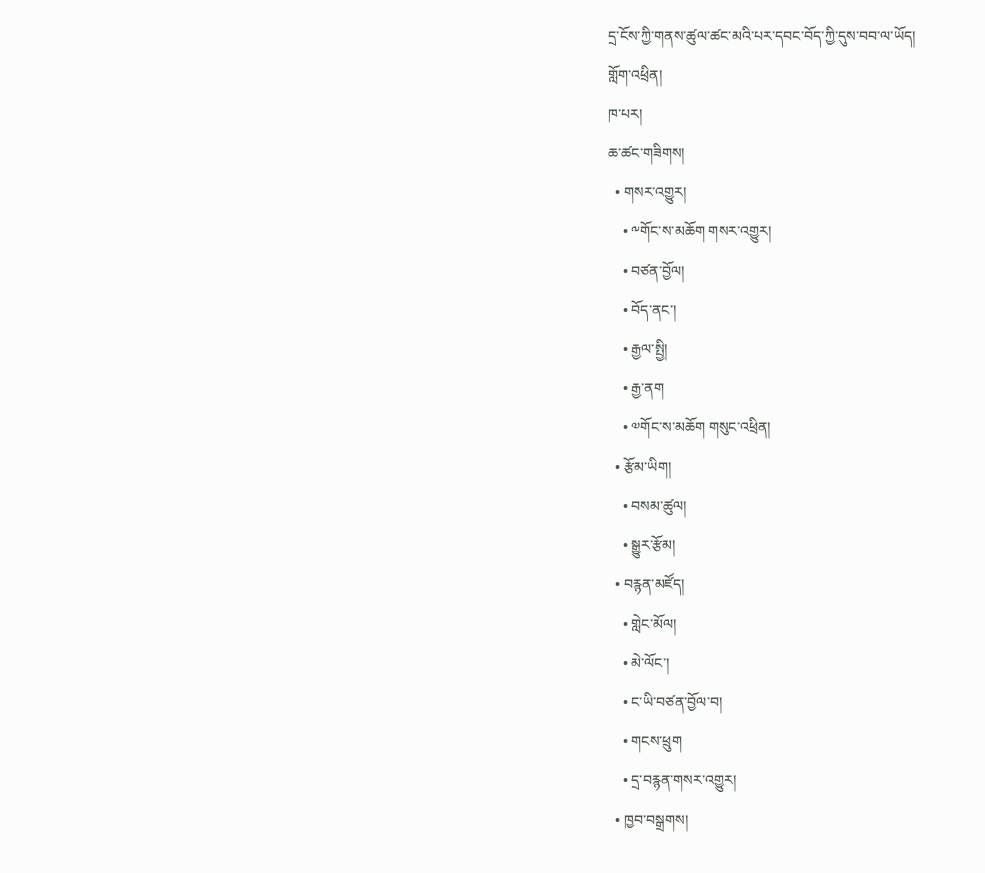དྲ་ངོས་ཀྱི་གནས་ཚུལ་ཚང་མའི་པར་དབང་བོད་ཀྱི་དུས་བབ་ལ་ཡོད།
གློག་འཕྲིན།
ཁ་པར།
ཆ་ཚང་གཟིགས།
  • གསར་འགྱུར།
    • ༸གོང་ས་མཆོག གསར་འགྱུར།
    • བཙན་བྱོལ།
    • བོད་ནང་།
    • རྒྱལ་སྤྱི།
    • རྒྱ་ནག
    • ༧གོང་ས་མཆོག གསུང་འཕྲིན།
  • རྩོམ་ཡིག།
    • བསམ་ཚུལ།
    • སྒྱུར་རྩོམ།
  • བརྙན་མཛོད།
    • གླེང་མོལ།
    • མེ་ལོང་།
    • ང་ཡི་བཙན་བྱོལ་བ།
    • གངས་ཕྲུག
    • དྲ་བརྙན་གསར་འགྱུར།
  • ཁྱབ་བསྒྲགས།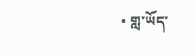• གླ་ཡོད་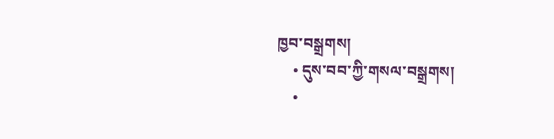ཁྱབ་བསྒྲགས།
    • དུས་བབ་ཀྱི་གསལ་བསྒྲགས།
    •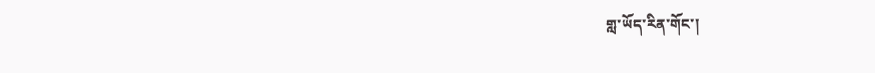གླ་ཡོད་རིན་གོང་།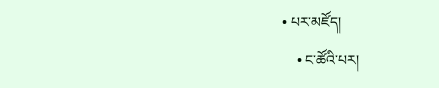• པར་མཛོད།
    • ང་ཚོའི་པར།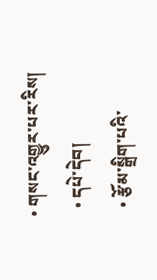• གསང་འགྱུར་པར་རིས།
  • དཔེ་དེབ།
  • རྩོམ་སྒྲིག་པའི་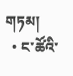གཏམ།
  • ང་ཚོའི་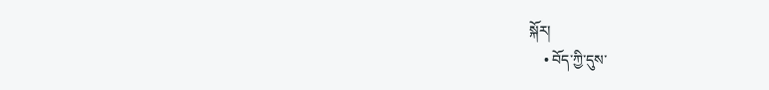སྐོར།
    • བོད་ཀྱི་དུས་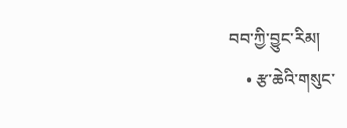བབ་ཀྱི་བྱུང་རིམ།
    • རྩ་ཆེའི་གསུང་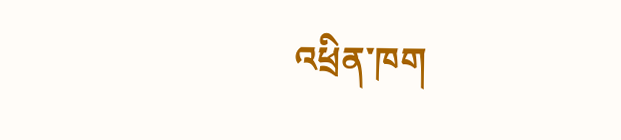འཕྲིན་ཁག